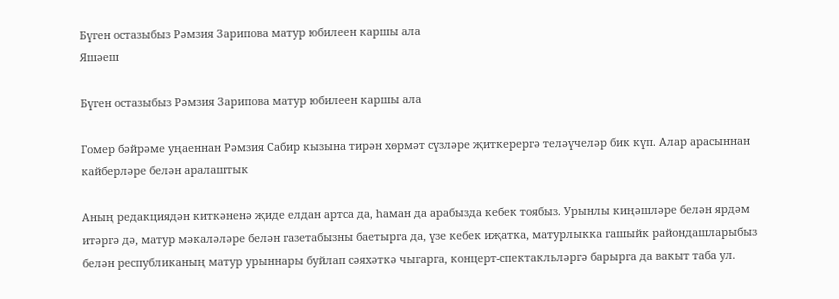Бүген остазыбыз Рәмзия Зарипова матур юбилеен каршы ала
Яшәеш

Бүген остазыбыз Рәмзия Зарипова матур юбилеен каршы ала

Гомер бәйрәме уңаеннан Рәмзия Сабир кызына тирән хөрмәт сүзләре җиткерергә теләүчеләр бик күп. Алар арасыннан кайберләре белән аралаштык

Аның редакциядән киткәненә җиде елдан артса да, һаман да арабызда кебек тоябыз. Урынлы киңәшләре белән ярдәм итәргә дә, матур мәкаләләре белән газетабызны баетырга да, үзе кебек иҗатка, матурлыкка гашыйк райондашларыбыз белән республиканың матур урыннары буйлап сәяхәткә чыгарга, концерт-спектакльләргә барырга да вакыт таба ул.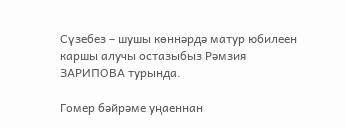Сүзебез – шушы көннәрдә матур юбилеен каршы алучы остазыбыз Рәмзия ЗАРИПОВА турында.

Гомер бәйрәме уңаеннан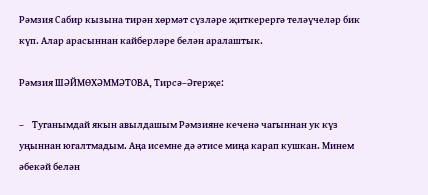Рәмзия Сабир кызына тирән хөрмәт сүзләре җиткерергә теләүчеләр бик күп. Алар арасыннан кайберләре белән аралаштык.

Рәмзия ШӘЙМӨХӘММӘТОВА, Тирсә–Әгерҗе:

–    Туганымдай якын авылдашым Рәмзияне кеченә чагыннан ук күз уңыннан югалтмадым. Аңа исемне дә әтисе миңа карап кушкан. Минем әбекәй белән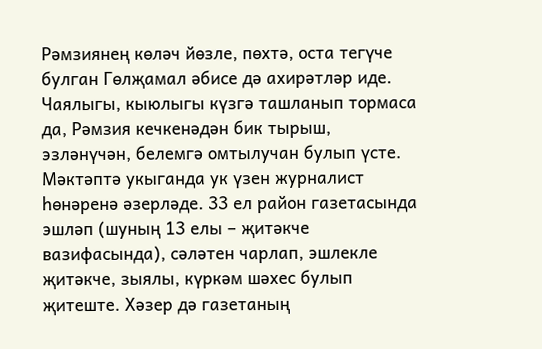Рәмзиянең көләч йөзле, пөхтә, оста тегүче булган Гөлҗамал әбисе дә ахирәтләр иде. Чаялыгы, кыюлыгы күзгә ташланып тормаса да, Рәмзия кечкенәдән бик тырыш, эзләнүчән, белемгә омтылучан булып үсте. Мәктәптә укыганда ук үзен журналист һөнәренә әзерләде. 33 ел район газетасында эшләп (шуның 13 елы – җитәкче вазифасында), сәләтен чарлап, эшлекле җитәкче, зыялы, күркәм шәхес булып җитеште. Хәзер дә газетаның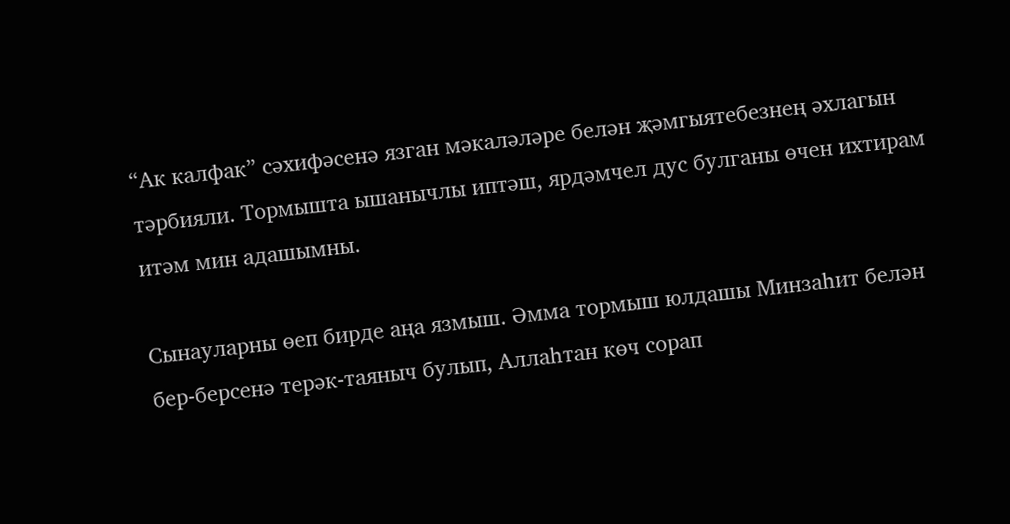“Ак калфак” сәхифәсенә язган мәкаләләре белән җәмгыятебезнең әхлагын тәрбияли. Тормышта ышанычлы иптәш, ярдәмчел дус булганы өчен ихтирам итәм мин адашымны.

Сынауларны өеп бирде аңа язмыш. Әмма тормыш юлдашы Минзаһит белән бер-берсенә терәк-таяныч булып, Аллаһтан көч сорап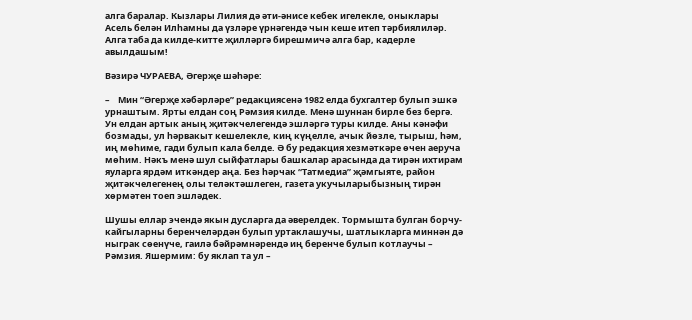алга баралар. Кызлары Лилия дә әти-әнисе кебек игелекле, оныклары Асель белән Илһамны да үзләре үрнәгендә чын кеше итеп тәрбиялиләр. Алга таба да килде-китте җилләргә бирешмичә алга бар, кадерле авылдашым!

Вәзирә ЧУРАЕВА, Әгерҗе шәһәре:

–    Мин “Әгерҗе хәбәрләре” редакциясенә 1982 елда бухгалтер булып эшкә урнаштым. Ярты елдан соң Рәмзия килде. Менә шуннан бирле без бергә. Ун елдан артык аның җитәкчелегендә эшләргә туры килде. Аны кәнәфи бозмады, ул һәрвакыт кешелекле, киң күңелле, ачык йөзле, тырыш, һәм, иң мөһиме, гади булып кала белде. Ә бу редакция хезмәткәре өчен аеруча мөһим. Нәкъ менә шул сыйфатлары башкалар арасында да тирән ихтирам яуларга ярдәм иткәндер аңа. Без һәрчак “Татмедиа” җәмгыяте, район җитәкчелегенең олы теләктәшлеген, газета укучыларыбызның тирән хөрмәтен тоеп эшләдек.

Шушы еллар эчендә якын дусларга да әверелдек. Тормышта булган борчу-кайгыларны беренчеләрдән булып уртаклашучы, шатлыкларга миннән дә ныграк сөенүче, гаилә бәйрәмнәрендә иң беренче булып котлаучы – Рәмзия. Яшермим: бу яклап та ул –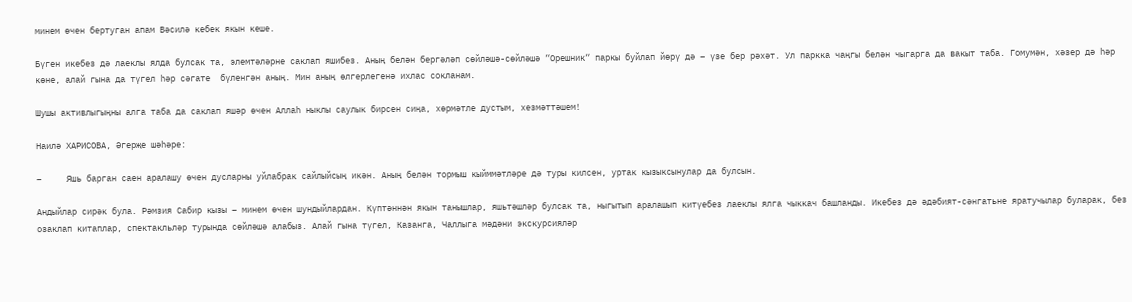минем өчен бертуган апам Вәсилә кебек якын кеше.

Бүген икебез дә лаеклы ялда булсак та, элемтәләрне саклап яшибез. Аның белән бергәләп сөйләшә-сөйләшә “Орешник“ паркы буйлап йөрү дә – үзе бер рәхәт. Ул паркка чаңгы белән чыгарга да вакыт таба. Гомумән, хәзер дә һәр көне, алай гына да түгел һәр сәгате  бүленгән аның. Мин аның өлгерлегенә ихлас сокланам.

Шушы активлыгыңны алга таба да саклап яшәр өчен Аллаһ ныклы саулык бирсен сиңа, хөрмәтле дустым, хезмәттәшем!

Наилә ХАРИСОВА, Әгерҗе шәһәре:

–     Яшь барган саен аралашу өчен дусларны уйлабрак сайлыйсың икән. Аның белән тормыш кыйммәтләре дә туры килсен, уртак кызыксынулар да булсын.

Андыйлар сирәк була. Рәмзия Сабир кызы – минем өчен шундыйлардан. Күптәннән якын танышлар, яшьтәшләр булсак та, ныгытып аралашып китүебез лаеклы ялга чыккач башланды. Икебез дә әдәбият-сәнгатьне яратучылар буларак, без озаклап китаплар, спектакльләр турында сөйләшә алабыз. Алай гына түгел, Казанга, Чаллыга мәдәни экскурсияләр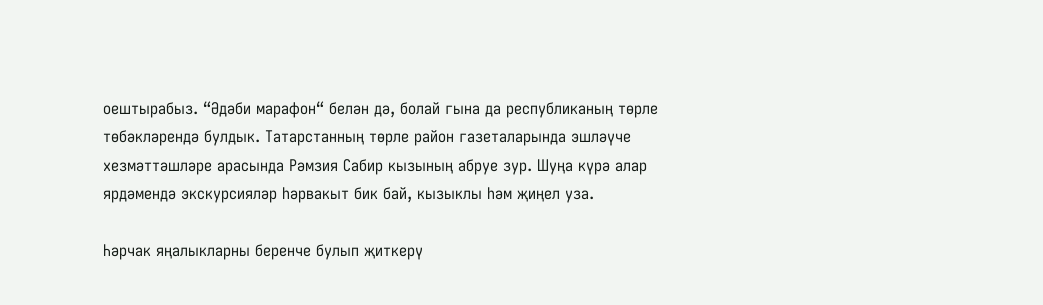оештырабыз. “Әдәби марафон“ белән дә, болай гына да республиканың төрле төбәкләрендә булдык. Татарстанның төрле район газеталарында эшләүче хезмәттәшләре арасында Рәмзия Сабир кызының абруе зур. Шуңа күрә алар ярдәмендә экскурсияләр һәрвакыт бик бай, кызыклы һәм җиңел уза.

Һәрчак яңалыкларны беренче булып җиткерү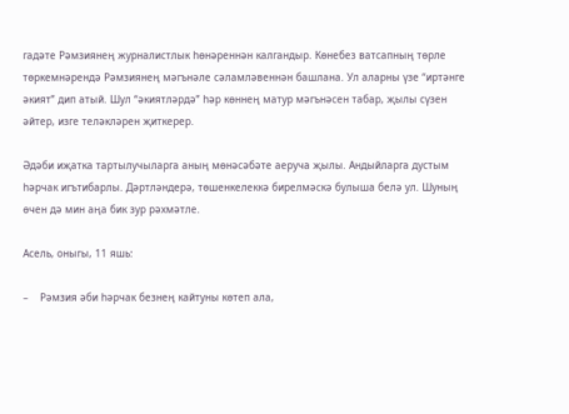гадәте Рәмзиянең журналистлык һөнәреннән калгандыр. Көнебез ватсапның төрле төркемнәрендә Рәмзиянең мәгънәле сәламләвеннән башлана. Ул аларны үзе “иртәнге әкият” дип атый. Шул “әкиятләрдә” һәр көннең матур мәгънәсен табар, җылы сүзен әйтер, изге теләкләрен җиткерер.

Әдәби иҗатка тартылучыларга аның мөнәсәбәте аеруча җылы. Андыйларга дустым һәрчак игътибарлы. Дәртләндерә, төшенкелеккә бирелмәскә булыша белә ул. Шуның өчен дә мин аңа бик зур рәхмәтле.

Асель, оныгы, 11 яшь:

–    Рәмзия әби һәрчак безнең кайтуны көтеп ала,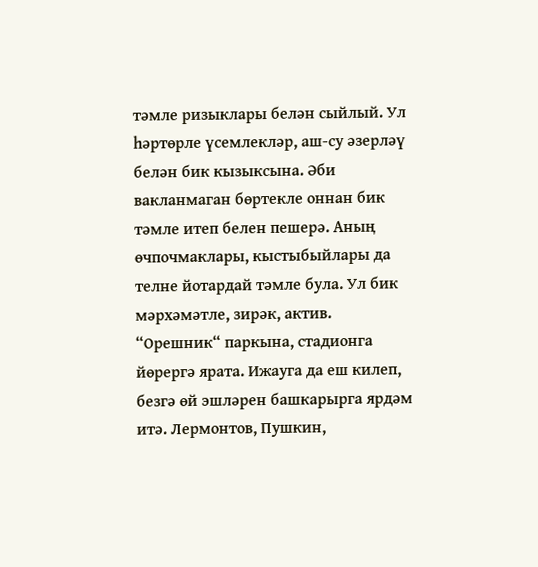тәмле ризыклары белән сыйлый. Ул һәртөрле үсемлекләр, аш-су әзерләү белән бик кызыксына. Әби вакланмаган бөртекле оннан бик тәмле итеп белен пешерә. Аның өчпочмаклары, кыстыбыйлары да телне йотардай тәмле була. Ул бик мәрхәмәтле, зирәк, актив. “Орешник“ паркына, стадионга йөрергә ярата. Ижауга да еш килеп, безгә өй эшләрен башкарырга ярдәм итә. Лермонтов, Пушкин,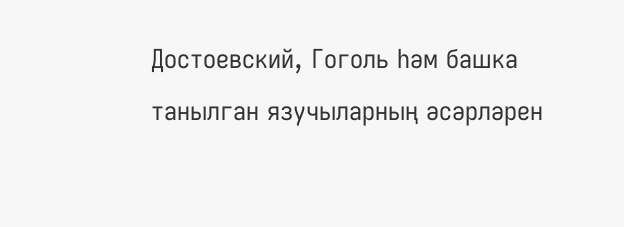Достоевский, Гоголь һәм башка танылган язучыларның әсәрләрен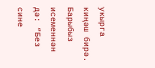укырга киңәш бирә. Барыбыз исеменнән дә: “Без сине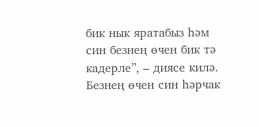бик нык яратабыз һәм син безнең өчен бик тә кадерле”, – диясе килә. Безнең өчен син һәрчак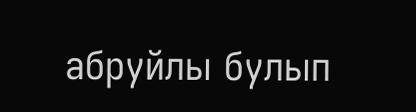абруйлы булып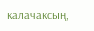калачаксың,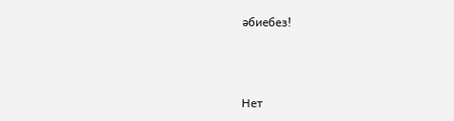әбиебез!



Нет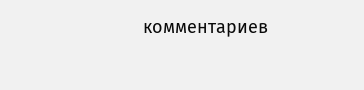комментариев